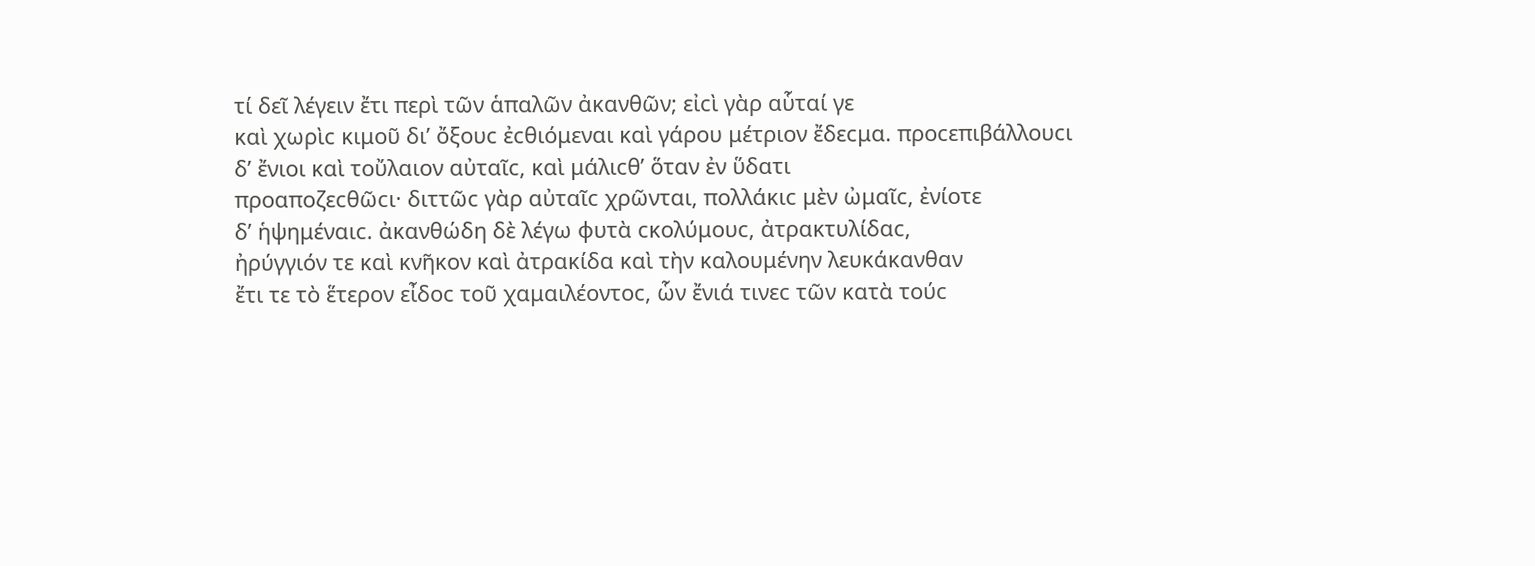τί δεῖ λέγειν ἔτι περὶ τῶν ἁπαλῶν ἀκανθῶν; εἰϲὶ γὰρ αὗταί γε
καὶ χωρὶϲ κιμοῦ δι’ ὄξουϲ ἐϲθιόμεναι καὶ γάρου μέτριον ἔδεϲμα. προϲεπιβάλλουϲι
δ’ ἔνιοι καὶ τοὔλαιον αὐταῖϲ, καὶ μάλιϲθ’ ὅταν ἐν ὕδατι
προαποζεϲθῶϲι· διττῶϲ γὰρ αὐταῖϲ χρῶνται, πολλάκιϲ μὲν ὠμαῖϲ, ἐνίοτε
δ’ ἡψημέναιϲ. ἀκανθώδη δὲ λέγω φυτὰ ϲκολύμουϲ, ἀτρακτυλίδαϲ,
ἠρύγγιόν τε καὶ κνῆκον καὶ ἀτρακίδα καὶ τὴν καλουμένην λευκάκανθαν
ἔτι τε τὸ ἕτερον εἶδοϲ τοῦ χαμαιλέοντοϲ, ὧν ἔνιά τινεϲ τῶν κατὰ τούϲ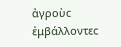ἀγροὺϲ ἐμβάλλοντεϲ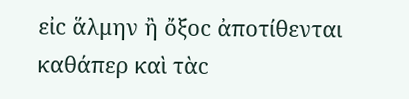εἰϲ ἅλμην ἢ ὄξοϲ ἀποτίθενται καθάπερ καὶ τὰϲ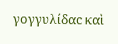γογγυλίδαϲ καὶ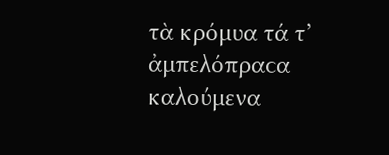τὰ κρόμυα τά τ’ ἀμπελόπραϲα καλούμενα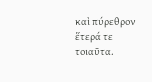καὶ πύρεθρον
ἕτερά τε τοιαῦτα.